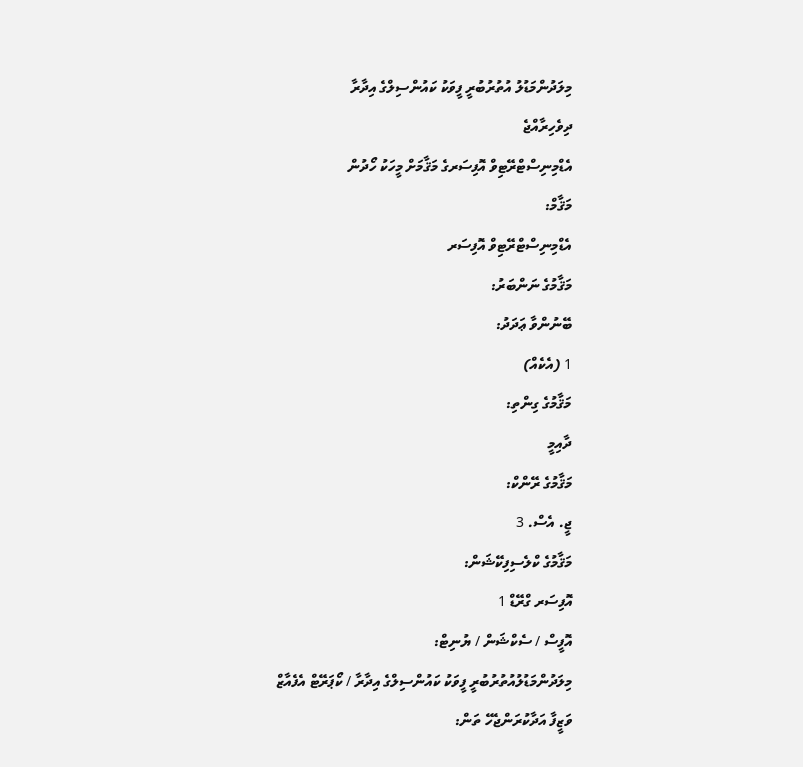މިލަދުންމަޑުލު އުތުރުބުރީ ފީވަކު ކައުންސިލްގެ އިދާރާ
ދިވެހިރާއްޖެ
އެޑްމިނިސްޓްރޭޓިވް އޮފިސަރގެ މަޤާމަށް މީހަކު ހޯދުން
މަޤާމް:
އެޑްމިނިސްޓްރޭޓިވް އޮފިސަރ
މަޤާމުގެ ނަންބަރު:
ބޭނުންވާ ޢަދަދު:
1 (އެކެއް)
މަޤާމުގެ ގިންތި:
ދާއިމީ
މަޤާމުގެ ރޭންކް:
ޖީ. އެސް. 3
މަޤާމުގެ ކްލެސިފިކޭޝަން:
އޮފިސަރ ގްރޭޑް 1
އޮފީސް / ސެކްޝަން / ޔުނިޓް:
މިލަދުންމަޑުލުއުތުރުބުރީ ފީވަކު ކައުންސިލްގެ އިދާރާ / ކޯޕަރޭޓް އެފެއާޒް
ވަޒީފާ އަދާކުރަންޖެހޭ ތަން: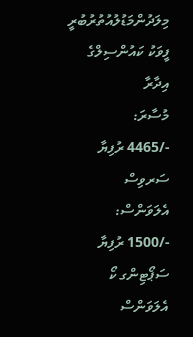މިލަދުންމަޑުލުއުތުރުބުރީ ފީވަކު ކައުންސިލްގެ އިދާރާ
މުސާރަ:
-/4465 ރުފިޔާ
ސަރވިސް އެލަވަންސް:
-/1500 ރުފިޔާ
ސަޕޯޓިންގ ކޯ އެލަވަންސް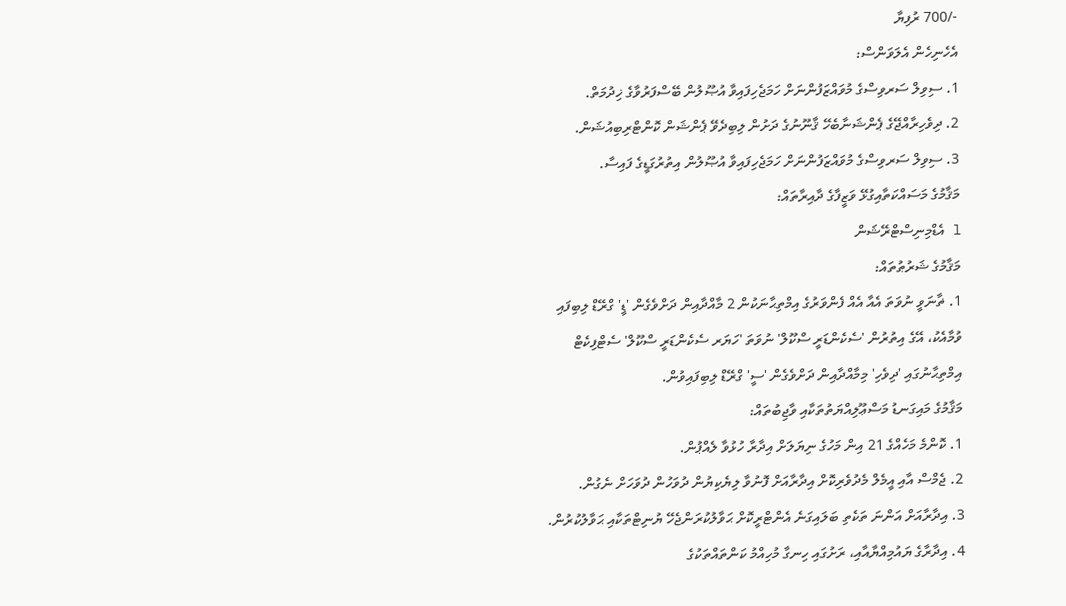-/700 ރުފިޔާ
އެހެނިހެން އެލަވަންސް:
1. ސިވިލް ސަރވިސްގެ މުވައްޒަފުންނަށް ހަމަޖެހިފައިވާ އުޞޫލުން ބޭސްފަރުވާގެ ޚިދުމަތް.
2. ދިވެހިރާއްޖޭގެ ޕެންޝަނާބެހޭ ޤާނޫނުގެ ދަށުން ލިބިދެވޭ ޕެންޝަން ކޮންޓްރިބިއުޝަން.
3. ސިވިލް ސަރވިސްގެ މުވައްޒަފުންނަށް ހަމަޖެހިފައިވާ އުޞޫލުން އިތުރުގަޑީގެ ފައިސާ.
މަޤާމުގެ މަސައްކަތާއިގުޅޭ ވަޒީފާގެ ދާއިރާތައް:
l އެޑްމިނިސްޓްރޭޝަން
މަޤާމުގެ ޝަރުޠުތައް:
1. ޡާނަވީ ނުވަތަ އެއާ އެއް ފެންވަރުގެ އިމްތިޙާނަކުން 2 މާއްދާއިން ދަށްވެގެން 'ޑީ' ގްރޭޑް ލިބިފައި ވުމާއެކު، އޭގެ އިތުރުން 'ސެކެންޑަރީ ސްކޫލް' ނުވަތަ 'ހަޔަރ ސެކެންޑަރީ ސްކޫލް' ސެޓްފިކެޓް އިމްތިޙާނުގައި 'ދިވެހި' މިމާއްދާއިން ދަށްވެގެން 'ސީ' ގްރޭޑް ލިބިފައިވުން.
މަޤާމުގެ މައިގަނޑު މަސްޢޫލިއްޔަތުތަކާއި ވާޖިބުތައް:
1. ކޮންމެ މަހެއްގެ 21 އިން މަހުގެ ނިޔަލަށް އިދާރާ ހުޅުވާ ލެއްޕުން.
2. ޖެމްސް އާއި އީމެލް މެދުވެރިކޮށް އިދާރާއަށް ފޮނުވާ ލިޔެކިޔުން ދުވަހުން ދުވަހަށް ނެގުން.
3. އިދާރާއަށް އަންނަ ތަކެތި ބަލައިގަނެ އެންޓްރީކޮށް ޙަވާލުކުރަންޖެހޭ ޔުނިޓްތަކާއި ޙަވާލުކުރުން.
4. އިދާރާގެ ޔައުމިއްޔާއާއި، ރަށުގައި ހިނގާ މުހިއްމު ކަންތައްތަކުގެ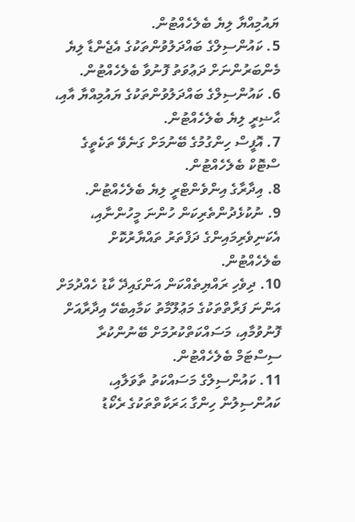ޔައުމިއްޔާ ލިޔެ ބެލެހެއްޓުން.
5. ކައުންސިލްގެ ބައްދަލުވުންތަކުގެ އެޖެންޑާ ލިޔެ މެންބަރުންނަށް ދަޢުވަތު ފޮނުވާ ބެލެހެއްޓުން.
6. ކައުންސިލްގެ ބައްދަލުވުންތަކުގެ ޔައުމިއްޔާ އާއި، ޙާޟިރީ ލިޔެ ބެލެހެއްޓުން.
7. އޮފީސް ހިންގުމުގެ ބޭނުމަށް ގަނެވޭ ތަކެތީގެ ސްޓޮކް ބެލެހެއްޓުން.
8. އިދާރާގެ އިންވެންޓްރީ ލިޔެ ބެލެހެއްޓުން.
9. ނުކުޅެދުންތެރިކަން ހުންނަ މީހުންނާއި، އެކަނިވެރިމައިންގެ ދަފްތަރު ތައްޔާރުކޮށް ބެލެހެއްޓުން.
10. ދިވެހި ރައްޔިތެއްކަން އަންގައިދޭ ކާޑު ހެއްދުމަށް އަންނަ ފަރާތްތަކުގެ މަޢުލޫމާތު ކަމާއިބެހޭ އިދާރާއަށް ފޮނުވުމާއި، މަސައްކަތްކުރުމަށް ބޭނުންކުރާ ސިސްޓަމް ބެލެހެއްޓުން.
11. ކައުންސިލްގެ މަސައްކަތު ތާވަލާއި، ކައުންސިލުން ހިންގާ ޙަރަކާތްތަކުގެ ރެކޯޑު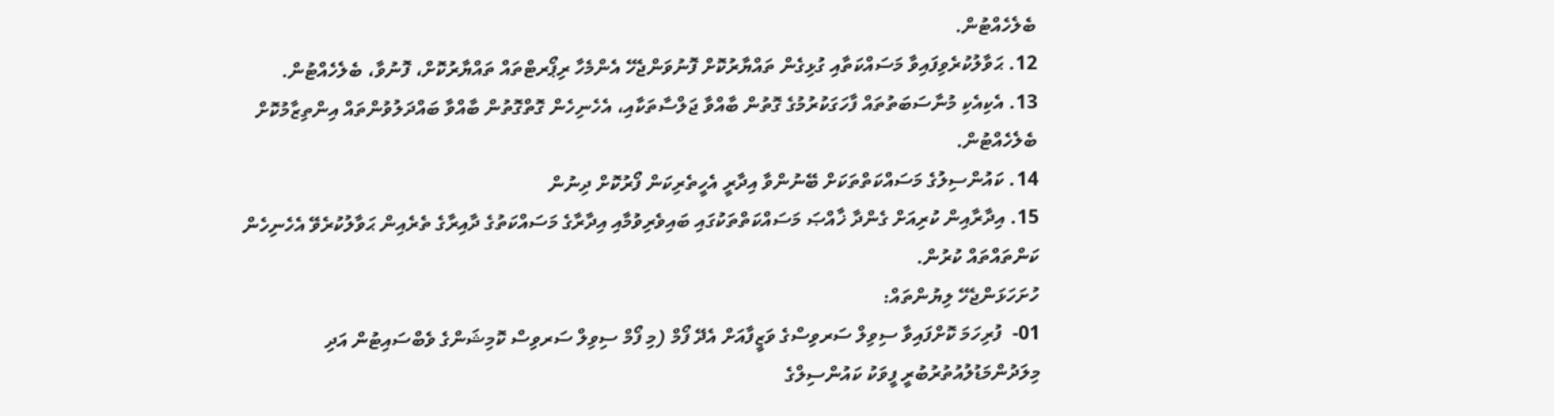ބެލެހެއްޓުން.
12. ޙަވާލުކުރެވިފައިވާ މަސައްކަތާއި ގުޅިގެން ތައްޔާރުކޮށް ފޮނުވަންޖެހޭ އެންމެހާ ރިޕޯރޓްތައް ތައްޔާރުކޮށް، ފޮނުވާ، ބެލެހެއްޓުން.
13. އެކިއެކި މުނާސަބަތުތައް ފާހަގަކުރުމުގެ ގޮތުން ބާއްވާ ޖަލްސާތަކާއި، އެހެނިހެން ގޮތްގޮތުން ބާއްވާ ބައްދަލުވުންތައް އިންތިޒާމުކޮށް ބެލެހެއްޓުން.
14. ކައުންސިލުގެ މަސައްކަތްތަކަށް ބޭނުންވާ އިދާރީ އެހީތެރިކަން ފޯރުކޮށް ދިނުން
15. އިދާރާއިން ކުރިއަށް ގެންދާ ޚާއްޞަ މަސައްކަތްތަކުގައި ބައިވެރިވުމާއި އިދާރާގެ މަސައްކަތުގެ ދާއިރާގެ ތެރެއިން ޙަވާލުކުރެވޭ އެހެނިހެން ކަންތައްތައް ކުރުން.
ހުށަހަޅަންޖެހޭ ލިޔުންތައް:
01-  ފުރިހަމަ ކޮށްފައިވާ ސިވިލް ސަރވިސްގެ ވަޒީފާއަށް އެދޭ ފޯމް (މި ފޯމް ސިވިލް ސަރވިސް ކޮމިޝަންގެ ވެބްސައިޓުން އަދި މިލަދުންމަޑުލުއުތުރުބުރީ ފީވަކު ކައުންސިލްގެ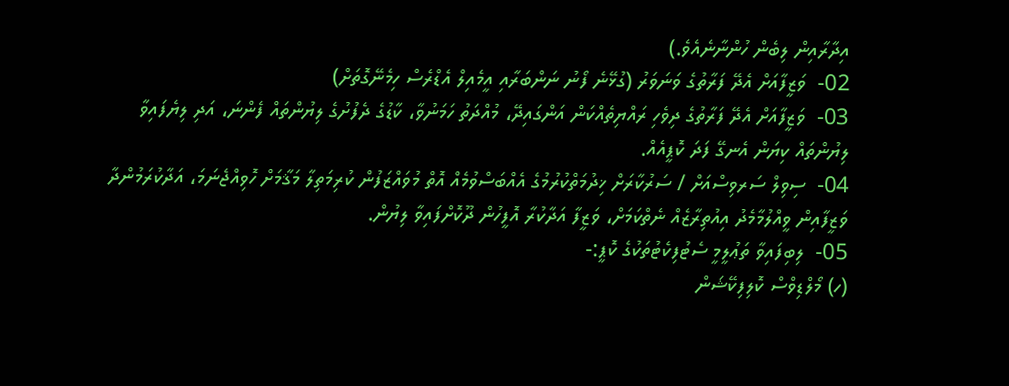އިދާރާއިން ލިބެން ހުންނާނެއެވެ.)
02-  ވަޒީފާއަށް އެދޭ ފަރާތުގެ ވަނަވަރު (ގުޅޭނެ ފޯނު ނަންބަރާއި އީމެއިލް އެޑްރެސް ހިމެނޭގޮތަށް)
03-  ވަޒީފާއަށް އެދޭ ފަރާތުގެ ދިވެހި ރައްޔިތެއްކަން އަންގައިދޭ، މުއްދަތު ހަމަނުވާ، ކާޑުގެ ދެފުށުގެ ލިޔުންތައް ފެންނަ، އަދި ލިޔެފައިވާ ލިޔުންތައް ކިޔަން އެނގޭ ފަދަ ކޮޕީއެއް.
04-  ސިވިލް ސަރވިސްއަށް / ސަރުކާރަށް ޚިދުމަތްކުރުމުގެ އެއްބަސްވުމެއް އޮތް މުވައްޒަފުން ކުރިމަތިލާ މަޤާމަށް ހޮވިއްޖެނަމަ، އަދާކުރަމުންދާ ވަޒީފާއިން ވީއްލުމާމެދު އިއުތިރާޒެއް ނެތްކަމަށް، ވަޒީފާ އަދާކުރާ އޮފީހުން ދޫކޮށްފައިވާ ލިޔުން.
05-  ލިބިފައިވާ ތަޢުލީމީ ސެޓުފިކެޓުތަކުގެ ކޮޕީ:-
(ހ) މޯލްޑިވްސް ކޮލިފިކޭޝަން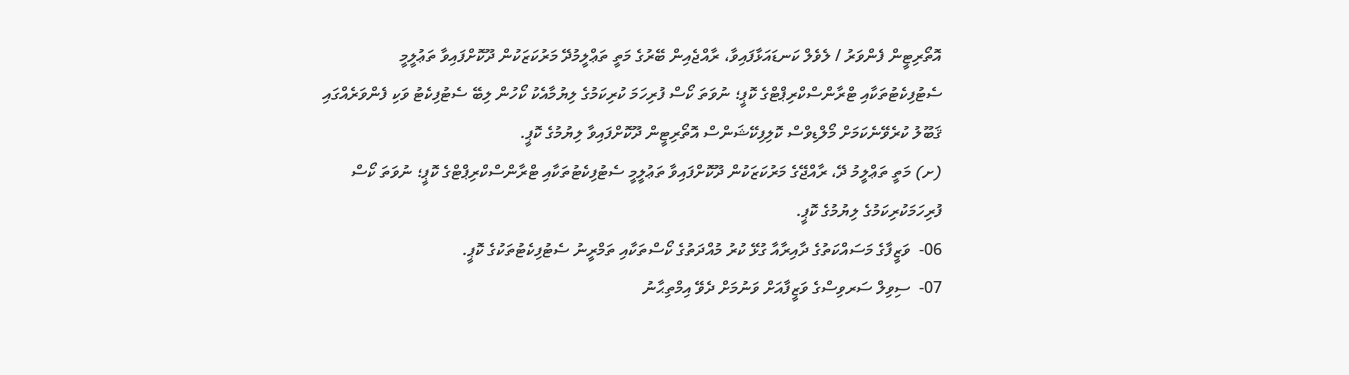އޮތޯރިޓީން ފެންވަރު / ލެވެލް ކަނޑައަޅާފައިވާ، ރާއްޖެއިން ބޭރުގެ މަތީ ތަޢްލީމުދޭ މަރުކަޒަކުން ދޫކޮށްފައިވާ ތަޢުލީމީ ސެޓުފިކެޓުތަކާއި ޓްރާންސްކްރިޕްޓްގެ ކޮޕީ؛ ނުވަތަ ކޯސް ފުރިހަމަ ކުރިކަމުގެ ލިޔުމާއެކު ކޯހުން ލިބޭ ސެޓުފިކެޓު ވަކި ފެންވަރެއްގައި ޤަބޫލު ކުރެވޭނެކަމަށް މޯލްޑިވްސް ކޮލިފިކޭޝަންސް އޮތޯރިޓީން ދޫކޮށްފައިވާ ލިޔުމުގެ ކޮޕީ.
(ށ) މަތީ ތަޢްލީމު ދޭ، ރާއްޖޭގެ މަރުކަޒަކުން ދޫކޮށްފައިވާ ތަޢުލީމީ ސެޓުފިކެޓުތަކާއި ޓްރާންސްކްރިޕްޓްގެ ކޮޕީ؛ ނުވަތަ ކޯސް ފުރިހަމަކުރިކަމުގެ ލިޔުމުގެ ކޮޕީ.
06-  ވަޒީފާގެ މަސައްކަތުގެ ދާއިރާއާ ގުޅޭ ކުރު މުއްދަތުގެ ކޯސްތަކާއި ތަމްރީނު ސެޓުފިކެޓުތަކުގެ ކޮޕީ.
07-  ސިވިލް ސަރވިސްގެ ވަޒީފާއަށް ވަނުމަށް ދެވޭ އިމްތިޙާނު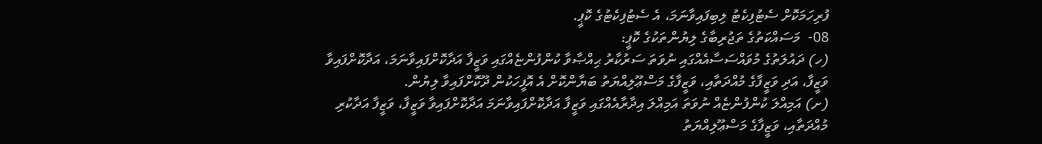ފުރިހަމަކޮށް ސެޓުފިކެޓު ލިބިފައިވާނަމަ، އެ ސެޓުފިކެޓުގެ ކޮޕީ.
08-  މަސައްކަތުގެ ތަޖުރިބާގެ ލިޔުންތަކުގެ ކޮޕީ:
(ހ) ދައުލަތުގެ މުވައްސަސާއެއްގައި ނުވަތަ ސަރުކާރު ޙިއްޞާވާ ކުންފުންޏެއްގައި ވަޒީފާ އަދާކޮށްފައިވާނަމަ، އަދާކޮށްފައިވާ ވަޒީފާ، އަދި ވަޒީފާގެ މުއްދަތާއި، ވަޒީފާގެ މަސްޢޫލިއްޔަތު ބަޔާންކޮށް އެ އޮފީހަކުން ދޫކޮށްފައިވާ ލިޔުން.
(ށ) އަމިއްލަ ކުންފުންޏެއް ނުވަތަ އަމިއްލަ އިދާރާއެއްގައި ވަޒީފާ އަދާކޮށްފައިވާނަމަ އަދާކޮށްފައިވާ ވަޒީފާ، ވަޒީފާ އަދާކުރި މުއްދަތާއި، ވަޒީފާގެ މަސްޢޫލިއްޔަތު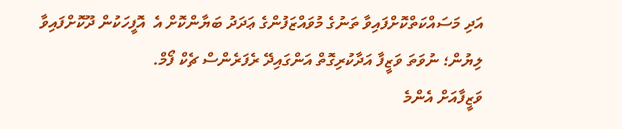އަދި މަސައްކަތްކޮށްފައިވާ ތަނުގެ މުވައްޒަފުންގެ ޢަދަދު ބަޔާންކޮށް އެ  އޮފީހަކުން ދޫކޮށްފައިވާ ލިޔުން؛ ނުވަތަ ވަޒީފާ އަދާކުރިގޮތް އަންގައިދޭ ރެފަރެންސް ޗެކް ފޯމް.
ވަޒީފާއަށް އެންމެ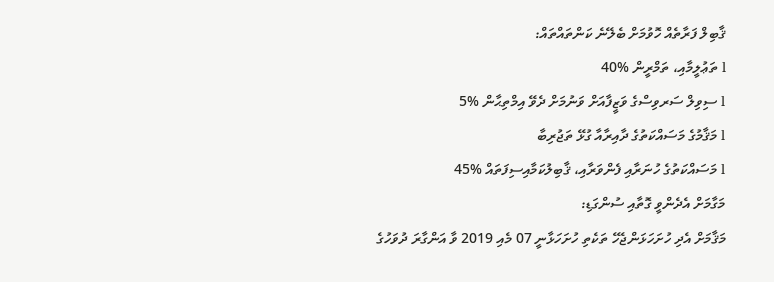ޤާބިލް ފަރާތެއް ހޮވުމަށް ބެލޭނެ ކަންތައްތައް:
l ތަޢުލީމާއި، ތަމްރީން %40
l ސިވިލް ސަރވިސްގެ ވަޒީފާއަށް ވަނުމަށް ދެވޭ އިމްތިޙާން %5
l މަޤާމުގެ މަސައްކަތުގެ ދާއިރާއާ ގުޅޭ ތަޖުރިބާ
l މަސައްކަތުގެ ހުނަރާއި ފެންވަރާއި، ޤާބިލުކަމާއިސިފަތައް %45
މަގާމަށް އެދެންވީ ގޮތާއި ސުންގަޑި:
މަޤާމަށް އެދި ހުށަހަޅަންޖެހޭ ތަކެތި ހުށަހަޅާނީ 07 މެއި 2019 ވާ އަންގާރަ ދުވަހުގެ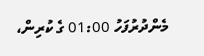މެންދުރުފަހު 01:00 ގެ ކުރިން،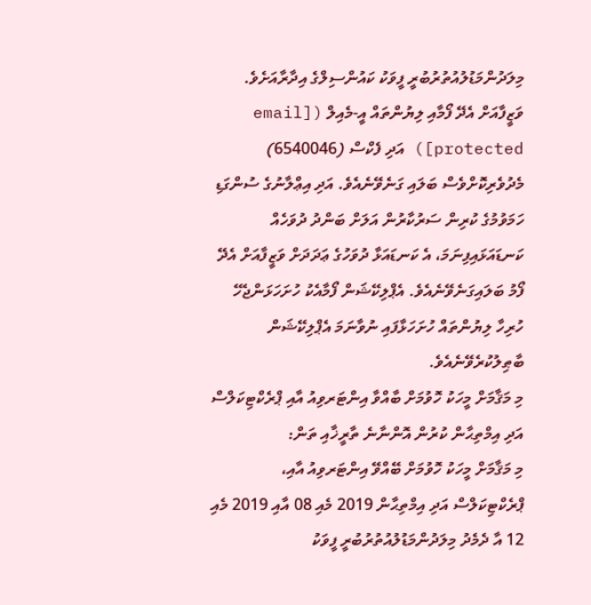މިލަދުންމަޑުލުއުތުރުބުރީ ފީވަކު ކައުންސިލްގެ އިދާރާއަށެވެ. ވަޒީފާއަށް އެދޭ ފޯމާއި ލިޔުންތައް އީ-މެއިލް ([email protected]) އަދި ފެކްސް (6540046) މެދުވެރިކޮށްވެސް ބަލައި ގަނެވޭނެއެވެ. އަދި އިޢްލާނުގެ ސުންގަޑި ހަމަވުމުގެ ކުރިން ސަރުކާރުން އަލަށް ބަންދު ދުވަހެއް ކަނޑައަޅައިފިނަމަ، އެ ކަނޑައަޅާ ދުވަހުގެ ޢަދަދަށް ވަޒީފާއަށް އެދޭ ފޯމު ބަލައިގަނެވޭނެއެވެ. އެޕްލިކޭޝަން ފޯމާއެކު ހުށަހަޅަންޖެހޭ ހުރިހާ ލިޔުންތައް ހުށަހަޅާފައި ނުވާނަމަ އެޕްލިކޭޝަން ބާޠިލުކުރެވޭނެއެވެ.
މި މަޤާމަށް މީހަކު ހޮވުމަށް ބާއްވާ އިންޓަރވިއު އާއި ޕްރެކްޓިކަލްސް އަދި އިމްތިޙާން ކުރުން އޮންނާނެ ތާރީޚާއި ތަން:
މި މަޤާމަށް މީހަކު ހޮވުމަށް ބޭއްވޭ އިންޓަރވިއު އާއި، ޕްރެކްޓިކަލްސް އަދި އިމްތިޙާން 2019 މެއި 08 އާއި 2019 މެއި 12 އާ ދެމެދު މިލަދުންމަޑުލުއުތުރުބުރީ ފީވަކު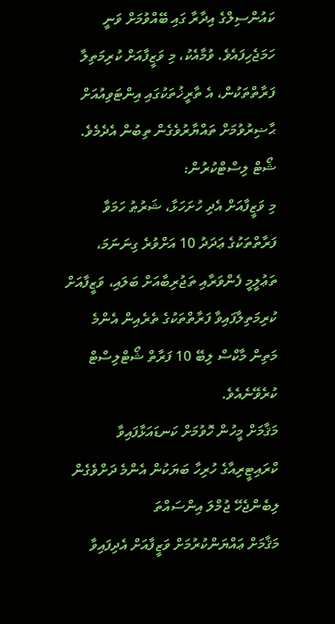ކައުންސިލްގެ އިދާރާ ގައި ބޭއްވުމަށް ވަނީ ހަމަޖެހިފައެވެ. ވުމާއެކު، މި ވަޒީފާއަށް ކުރިމަތިލާ ފަރާތްތަކުން، އެ ތާރީޚުތަކުގައި އިންޓަވިއުއަށް ޙާޟިރުވުމަށް ތައްޔާރުވެގެން ތިބުން އެދެމެވެ.
ޝޯޓް ލިސްޓްކުރުން:
މި ވަޒީފާއަށް އެދި ހުށަހަޅާ، ޝަރުޠު ހަމަވާ ފަރާތްތަކުގެ ޢަދަދު 10 އަށްވުރެ ގިނަނަމަ، ތަޢުލީމީ ފެންވަރާއި ތަޖުރިބާއަށް ބަލައި، ވަޒީފާއަށް ކުރިމަތިލާފައިވާ ފަރާތްތަކުގެ ތެރެއިން އެންމެ މަތިން މާކްސް ލިބޭ 10 ފަރާތް ޝޯޓްލިސްޓް ކުރެވޭނެއެވެ.
މަޤާމަށް މީހުން ހޮވުމަށް ކަނޑައަޅާފައިވާ ކްރައިޓީރިއާގެ ހުރިހާ ބަޔަކުން އެންމެ ދަށްވެގެން ލިބެންޖެހޭ ޖުމްލަ އިންސައްތަ
މަޤާމަށް ޢައްޔަންކުރުމަށް ވަޒީފާއަށް އެދިފައިވާ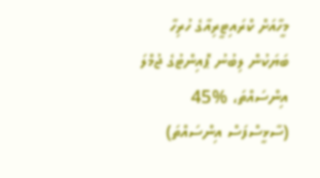މީހާއަށް ކްރައިޓީރިއާގެ ހުރިހާ ބަޔަކުން ލިބުނު ޕޮއިންޓުގެ ޖުމްލަ އިންސައްތަ، %45 (ސާޅީސްފަސް އިންސައްތަ)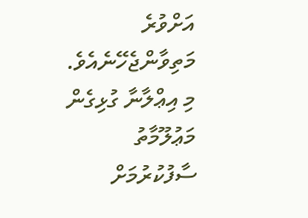އަށްވުރެ މަތިވާންޖެހޭނެއެވެ.
މި އިޢްލާނާ ގުޅިގެން މަޢުލޫމާތު ސާފުކުރުމަށް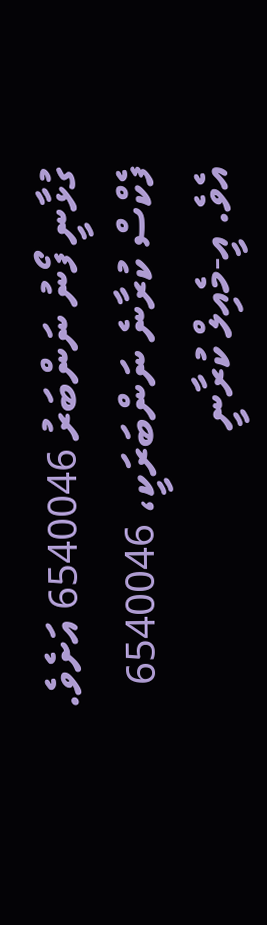ގުޅާނީ ފޯނު ނަންބަރު 6540046 އަށެވެ. ފެކްސް ކުރާނެ ނަންބަރަކީ، 6540046 އެވެ. އީ-މެއިލް ކުރާނީ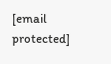[email protected]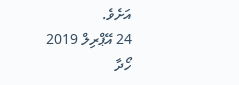އަށެވެ.
24 އޭޕްރިލް 2019
ހޯދާ